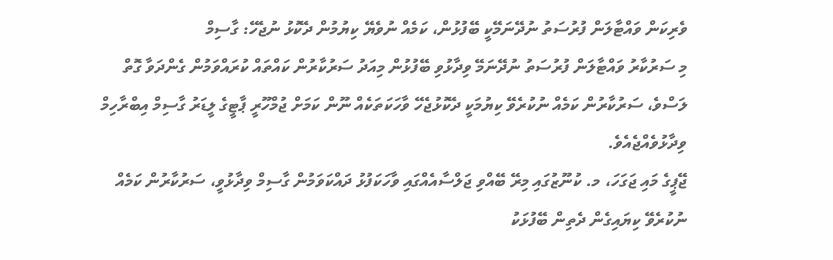ވެރިކަން ވައްޓާލަން ފުރުސަތު ނުދޭނަމޭކީ ބޭފުޅުން، ކަމެއް ނުވެޔޭ ކިޔުމުން ދެކޮޅު ނުޖެހޭ: ގާސިމް
މި ސަރުކާރު ވައްޓާލަން ފުރުސަތު ނުދޭނަމޭ ވިދާޅުވި ބޭފުޅުން މިއަދު ސަރުކާރުން ކައްތައް ކުރައްވަމުން ގެންދަވާ ގޮތް ލަސްވެ، ސަރުކާރުން ކަމެއް ނުކުރެވޭ ކިޔުމަކީ ދެކޮޅުޖެހޭ ވާހަކަތަކެއް ނޫން ކަމަށް ޖުމްހޫރީ ޕާޓީގެ ލީޑަރު ގާސިމް އިބްރާހިމް ވިދާޅުވެއްޖެއެވެ.
ޖޭޕީގެ މައި ޖަގަހަ، މ. ކުނޫޒުގައި މިރޭ ބޭއްވި ޖަލްސާއެއްގައި ވާހަކަފުޅު ދައްކަވަމުން ގާސިމް ވިދާޅުވީ، ސަރުކާރުން ކަމެއް ނުކުރެވޭ ކިޔައިގެން ދެތިން ބޭފުޅަކު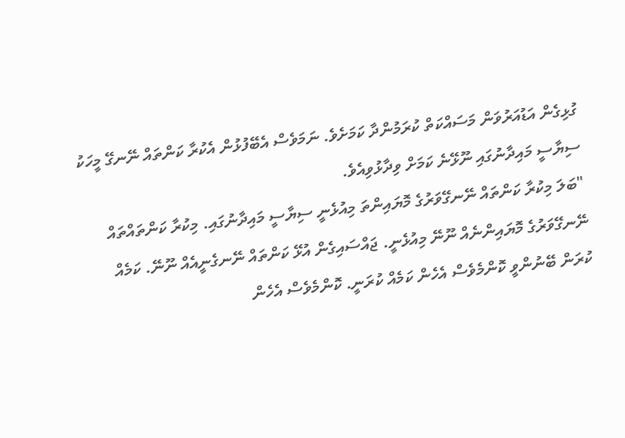ގުޅިގެން އަޑުއަރުވަން މަސައްކަތް ކުރަމުންދާ ކަމަށެވެ. ނަމަވެސް އެބޭފުޅުން އެކުރާ ކަންތައް ނޭނގޭ މީހަކު ސިޔާސީ މައިދާނުގައި ނޫޅޭނެ ކަމަށް ވިދާޅުވިއެވެ.
"ބަލަ މިކުރާ ކަންތައް ނޭނގޭވަރުގެ މޮޔައިންތަ މިއުޅެނީ ސިޔާސީ މައިދާނުގައި. މިކުރާ ކަންތައްތައް ނޭނގޭވަރުގެ މޮޔައިންނެއް ނޫނޭ މިއުޅެނީ. ޖައްސައިގެން އުޅޭ ކަންތައް ނޭނގެނީއެއް ނޫނޭ. ކަމެއް ކުރަން ބޭނުންވީ ކޮންމެވެސް އެހެން ކަމެއް ކުރަނީ. ކޮންމެވެސް އެހެން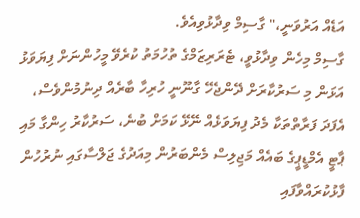އަޑެއް އަރުވަނީ،" ގާސިމް ވިދާޅުވިއެވެ.
ގާސިމް މިހެން ވިދާޅުވީ، ޓެރަރިޒަމްގެ ތުހުމަތު ކުރެވޭ މީހުންނަށް ފިޔަވަޅު އަޅަން މި ސަރުކާރަށް ދޭންޖެހޭ ގާނޫނީ ހުރިހާ ބާރެއް ދިނުމުންވެސް، އެފަދަ ފަރާތްތަކާ މެދު ފިޔަވަޅެއް ނޭޅޭ ކަމަށް ބުނެ، ސަރުކާރު ހިންގާ މައި ޕާޓީ އެމްޑީޕީގެ ބައެއް މަޖިލިސް މެންބަރުން މިއަދުގެ ޖަލްސާގައި ނުރުހުން ފާޅުކުރައްވާފައި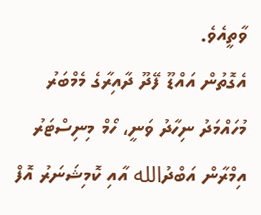ވާތީއެވެ.
އެގޮތުން އައްޑޫ ފޭދޫ ދާއިރާގެ މެމްބަރު މުހައްމަދު ނިހާދު ވަނީ، ހޯމް މިނިސްޓަރު އިމްރާން އަބްދުالله އާއި ކޮމިޝަނަރު އޮފް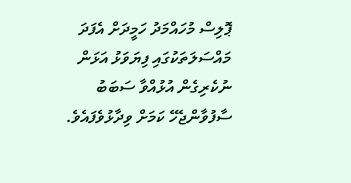ޕޮލިސް މުހައްމަދު ހަމީދަށް އެފަދަ މައްސަލަތަކުގައި ފިޔަވަޅު އަޅަން ނުކެރިގެން އުޅުއްވާ ސަބަބު ސާފުވާންޖެހޭ ކަމަށް ވިދާޅުވެފައެވެ.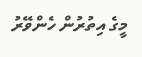މީގެ އިތުރުން ހެންވޭރު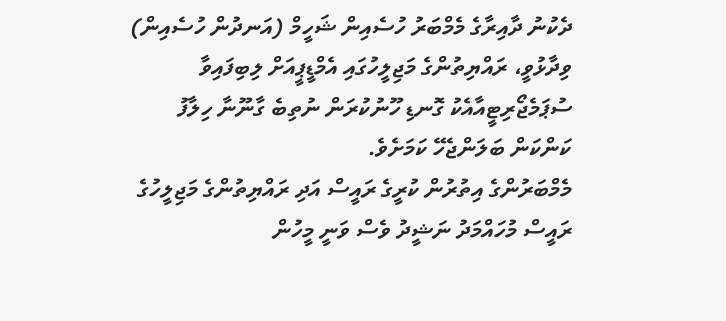ދެކުނު ދާއިރާގެ މެމްބަރު ހުސެއިން ޝަހީމް (އަނދުން ހުސެއިން) ވިދާޅުވީ، ރައްޔިތުންގެ މަޖިލީހުގައި އެމްޑީޕީއަށް ލިބިފައިވާ ސުޕަމެޖޯރިޓީއާއެކު ގޮނޑި ހޫނުކުރަން ނުތިބެ ގާނޫނާ ހިލާފު ކަންކަން ބަލަންޖެހޭ ކަމަށެވެ.
މެމްބަރުންގެ އިތުރުން ކުރީގެ ރައީސް އަދި ރައްޔިތުންގެ މަޖިލީހުގެ ރައީސް މުހައްމަދު ނަޝީދު ވެސް ވަނީ މީހުން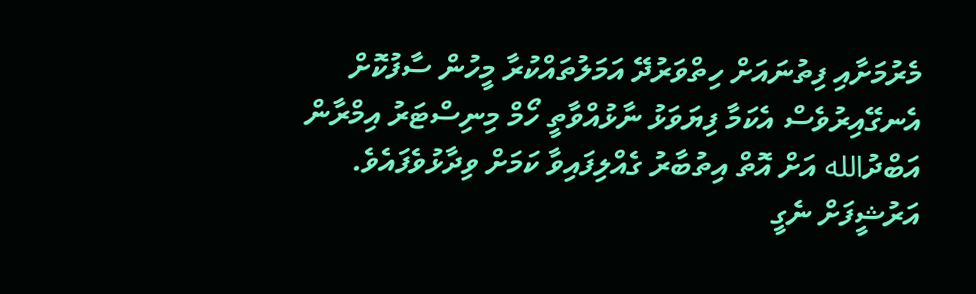މެރުމަށާއި ފިތުނައަށް ހިތްވަރުދޭ އަމަލުތައްކުރާ މީހުން ސާފުކޮށް އެނގޭއިރުވެސް އެކަމާ ފިޔަވަޅު ނާޅުއްވާތީ ހޯމް މިނިސްޓަރު އިމްރާން އަބްދުالله އަށް އޮތް އިތުބާރު ގެއްލިފައިވާ ކަމަށް ވިދާޅުވެފައެވެ.
އަރުޝީފަށް ނެގީ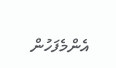އެންމެފަހުން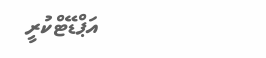އަޕްޑޭޓްކުރީ